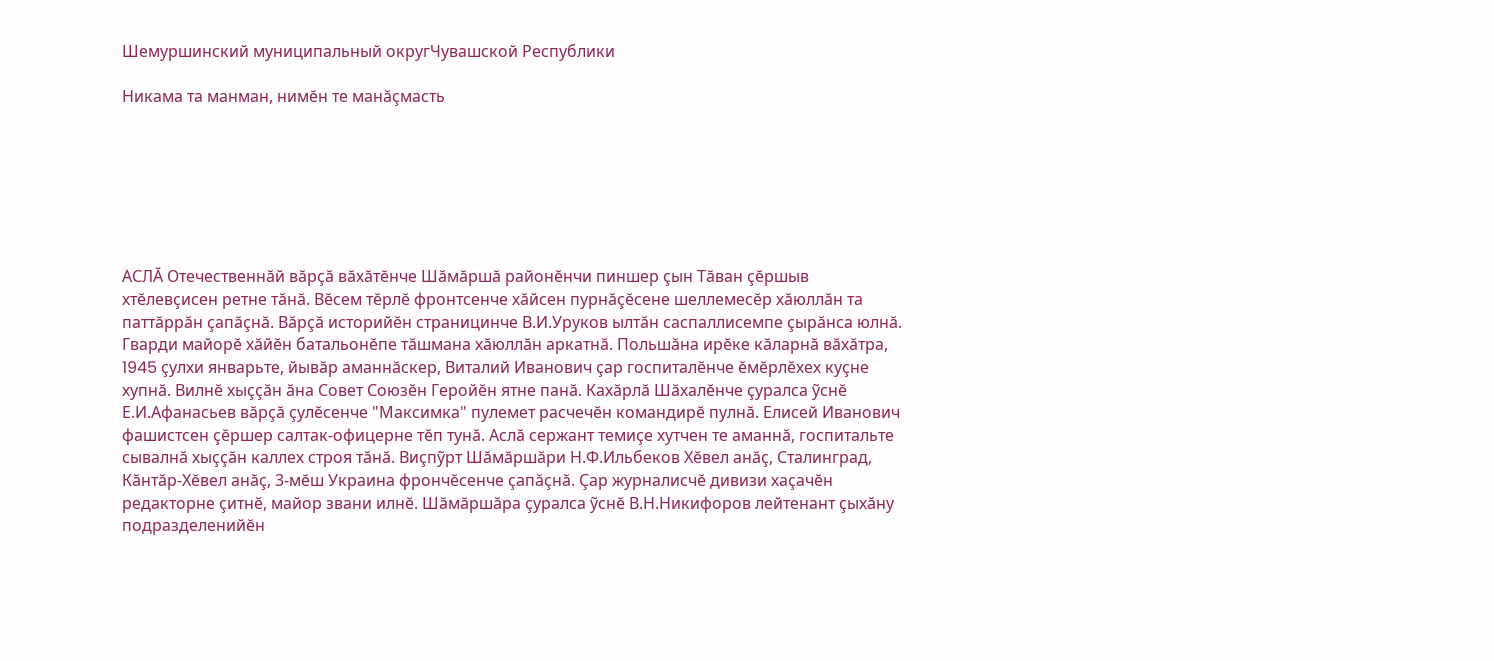Шемуршинский муниципальный округЧувашской Республики

Никама та манман, нимĕн те манăçмасть







АСЛĂ Отечественнăй вăрçă вăхăтĕнче Шăмăршă районĕнчи пиншер çын Тăван çĕршыв хтĕлевçисен ретне тăнă. Вĕсем тĕрлĕ фронтсенче хăйсен пурнăçĕсене шеллемесĕр хăюллăн та паттăррăн çапăçнă. Вăрçă историйĕн страницинче В.И.Уруков ылтăн саспаллисемпе çырăнса юлнă. Гварди майорĕ хăйĕн батальонĕпе тăшмана хăюллăн аркатнă. Польшăна ирĕке кăларнă вăхăтра, 1945 çулхи январьте, йывăр аманнăскер, Виталий Иванович çар госпиталĕнче ĕмĕрлĕхех куçне хупнă. Вилнĕ хыççăн ăна Совет Союзĕн Геройĕн ятне панă. Кахăрлă Шăхалĕнче çуралса ỹснĕ Е.И.Афанасьев вăрçă çулĕсенче "Максимка" пулемет расчечĕн командирĕ пулнă. Елисей Иванович фашистсен çĕршер салтак-офицерне тĕп тунă. Аслă сержант темиçе хутчен те аманнă, госпитальте сывалнă хыççăн каллех строя тăнă. Виçпỹрт Шăмăршăри Н.Ф.Ильбеков Хĕвел анăç, Сталинград, Кăнтăр-Хĕвел анăç, 3-мĕш Украина фрончĕсенче çапăçнă. Çар журналисчĕ дивизи хаçачĕн редакторне çитнĕ, майор звани илнĕ. Шăмăршăра çуралса ỹснĕ В.Н.Никифоров лейтенант çыхăну подразделенийĕн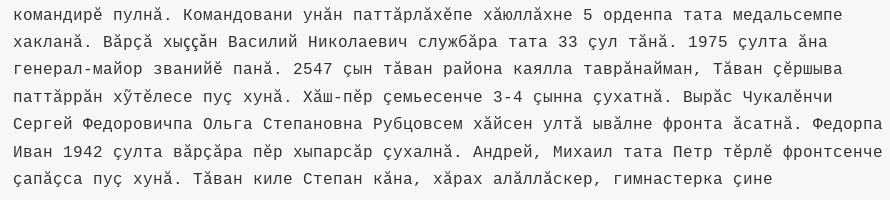командирĕ пулнă. Командовани унăн паттăрлăхĕпе хăюллăхне 5 орденпа тата медальсемпе хакланă. Вăрçă хыççăн Василий Николаевич службăра тата 33 çул тăнă. 1975 çулта ăна генерал-майор званийĕ панă. 2547 çын тăван района каялла таврăнайман, Тăван çĕршыва паттăррăн хỹтĕлесе пуç хунă. Хăш-пĕр çемьесенче 3-4 çынна çухатнă. Вырăс Чукалĕнчи Сергей Федоровичпа Ольга Степановна Рубцовсем хăйсен ултă ывăлне фронта ăсатнă. Федорпа Иван 1942 çулта вăрçăра пĕр хыпарсăр çухалнă. Андрей, Михаил тата Петр тĕрлĕ фронтсенче çапăçса пуç хунă. Тăван киле Степан кăна, хăрах алăллăскер, гимнастерка çине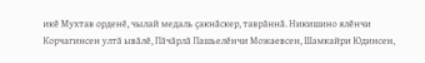икĕ Мухтав орденĕ, чылай медаль çакнăскер, таврăннă. Никишино ялĕнчи Корчагинсен ултă ывăлĕ, Пăчăрлă Пашьелĕнчи Можаевсен, Шамкайри Юдинсен,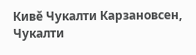Кивĕ Чукалти Карзановсен, Чукалти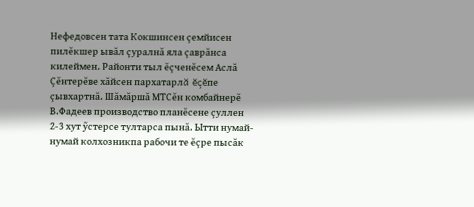Нефедовсен тата Кокшинсен çемйисен пилĕкшер ывăл çуралнă яла çаврăнса килеймен. Районти тыл ĕçченĕсем Аслă Çĕнтерĕве хăйсен пархатарлă ĕçĕпе çывхартнă. Шăмăршă МТСĕн комбайнерĕ В.Фадеев производство планĕсене çуллен 2-3 хут ỹстерсе тултарса пынă. Ытти нумай-нумай колхозникпа рабочи те ĕçре пысăк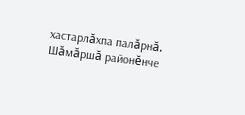хастарлăхпа палăрнă. Шăмăршă районĕнче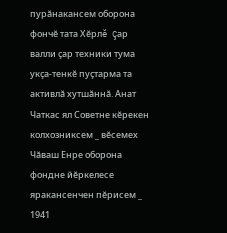пурăнакансем оборона фончĕ тата Хĕрлĕ Çар валли çар техники тума укçа-тенкĕ пуçтарма та активлă хутшăннă. Анат Чаткас ял Советне кĕрекен колхозниксем _ вĕсемех Чăваш Енре оборона фондне йĕркелесе яракансенчен пĕрисем _ 1941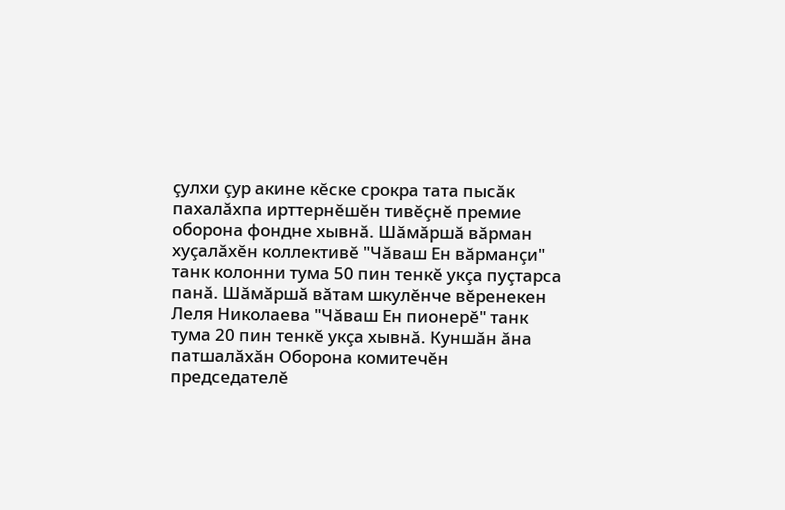çулхи çур акине кĕске срокра тата пысăк пахалăхпа ирттернĕшĕн тивĕçнĕ премие оборона фондне хывнă. Шăмăршă вăрман хуçалăхĕн коллективĕ "Чăваш Ен вăрманçи" танк колонни тума 50 пин тенкĕ укçа пуçтарса панă. Шăмăршă вăтам шкулĕнче вĕренекен Леля Николаева "Чăваш Ен пионерĕ" танк тума 20 пин тенкĕ укçа хывнă. Куншăн ăна патшалăхăн Оборона комитечĕн председателĕ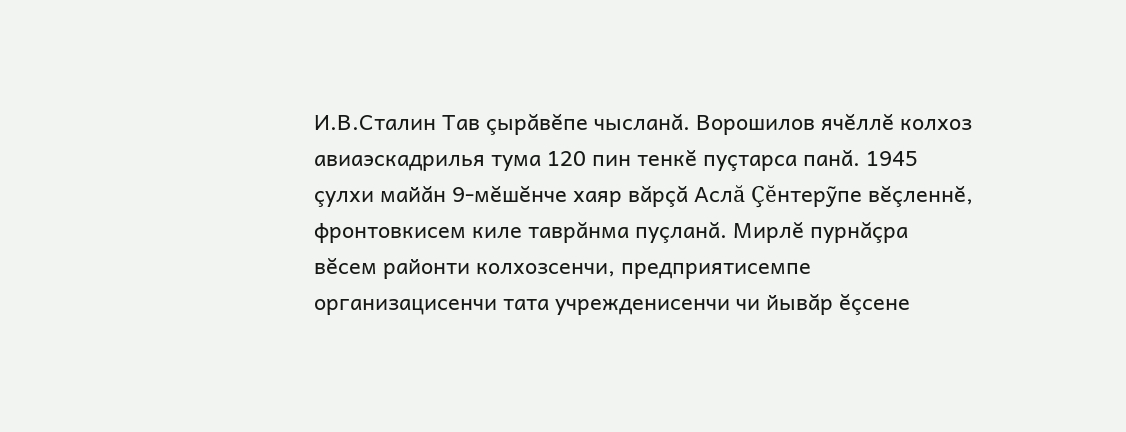И.В.Сталин Тав çырăвĕпе чысланă. Ворошилов ячĕллĕ колхоз авиаэскадрилья тума 120 пин тенкĕ пуçтарса панă. 1945 çулхи майăн 9-мĕшĕнче хаяр вăрçă Аслă Çĕнтерỹпе вĕçленнĕ, фронтовкисем киле таврăнма пуçланă. Мирлĕ пурнăçра вĕсем районти колхозсенчи, предприятисемпе организацисенчи тата учрежденисенчи чи йывăр ĕçсене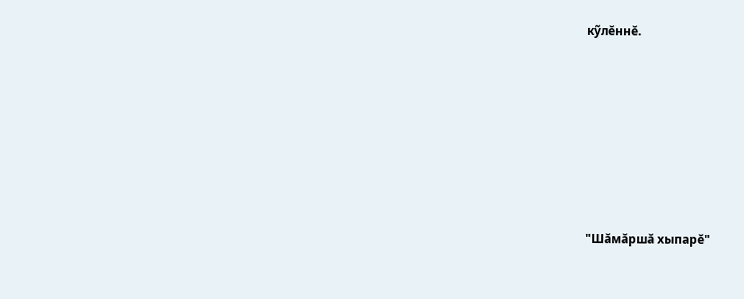кỹлĕннĕ.









"Шăмăршă хыпарĕ"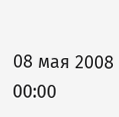08 мая 2008
00:00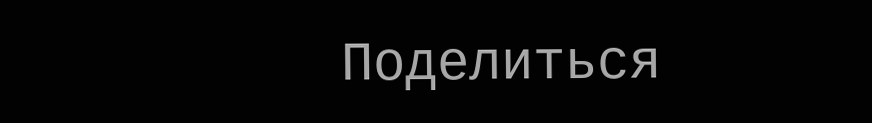Поделиться